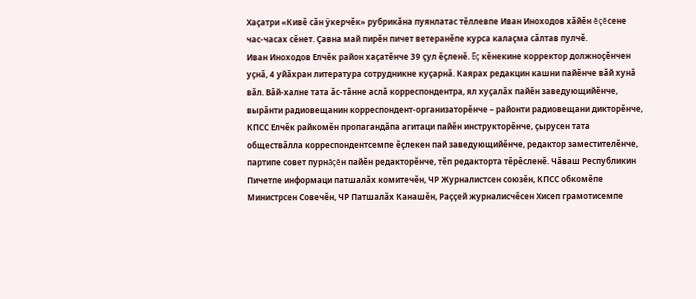Хаçатри «Кивĕ сăн ÿкерчĕк» рубрикăна пуянлатас тĕллевпе Иван Иноходов хăйĕн ĕçĕсене час-часах сĕнет. Çавна май пирĕн пичет ветеранĕпе курса калаçма сăлтав пулчĕ.
Иван Иноходов Елчĕк район хаçатĕнче 39 çул ĕçленĕ. Ĕç кĕнекине корректор должноçĕнчен уçнă, 4 уйăхран литература сотрудникне куçарнă. Каярах редакцин кашни пайĕнче вăй хунă вăл. Вăй-халне тата ăс-тăнне аслă корреспондентра, ял хуçалăх пайĕн заведующийĕнче, вырăнти радиовещанин корреспондент-организаторĕнче – районти радиовещани дикторĕнче, КПСС Елчĕк райкомĕн пропагандăпа агитаци пайĕн инструкторĕнче, çырусен тата обществăлла корреспондентсемпе ĕçлекен пай заведующийĕнче, редактор заместителĕнче, партипе совет пурнăçĕн пайĕн редакторĕнче, тĕп редакторта тĕрĕсленĕ. Чăваш Республикин Пичетпе информаци патшалăх комитечĕн, ЧР Журналистсен союзĕн, КПСС обкомĕпе Министрсен Совечĕн, ЧР Патшалăх Канашĕн, Раççей журналисчĕсен Хисеп грамотисемпе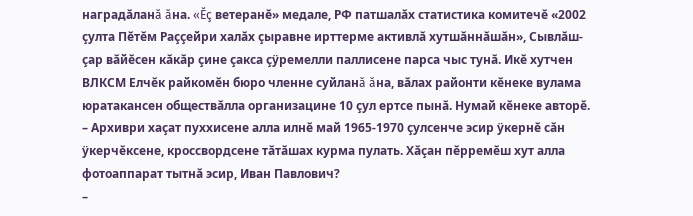наградăланă ăна. «Ĕç ветеранĕ» медале, РФ патшалăх статистика комитечĕ «2002 çулта Пĕтĕм Раççейри халăх çыравне ирттерме активлă хутшăннăшăн», Сывлăш-çар вăйĕсен кăкăр çине çакса çÿремелли паллисене парса чыс тунă. Икĕ хутчен ВЛКСМ Елчĕк райкомĕн бюро членне суйланă ăна, вăлах районти кĕнеке вулама юратакансен обществăлла организацине 10 çул ертсе пынă. Нумай кĕнеке авторĕ.
– Архиври хаçат пуххисене алла илнĕ май 1965-1970 çулсенче эсир ÿкернĕ сăн ÿкерчĕксене, кроссвордсене тăтăшах курма пулать. Хăçан пĕрремĕш хут алла фотоаппарат тытнă эсир, Иван Павлович?
–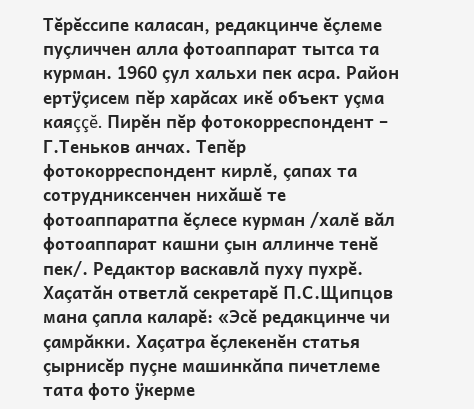Тĕрĕссипе каласан, редакцинче ĕçлеме пуçличчен алла фотоаппарат тытса та курман. 1960 çул хальхи пек асра. Район ертÿçисем пĕр харăсах икĕ объект уçма каяççĕ. Пирĕн пĕр фотокорреспондент – Г.Теньков анчах. Тепĕр фотокорреспондент кирлĕ, çапах та сотрудниксенчен нихăшĕ те фотоаппаратпа ĕçлесе курман /халĕ вăл фотоаппарат кашни çын аллинче тенĕ пек/. Редактор васкавлă пуху пухрĕ. Хаçатăн ответлă секретарĕ П.С.Щипцов мана çапла каларĕ: «Эсĕ редакцинче чи çамрăкки. Хаçатра ĕçлекенĕн статья çырнисĕр пуçне машинкăпа пичетлеме тата фото ÿкерме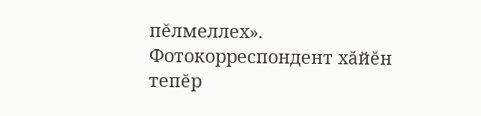пĕлмеллех». Фотокорреспондент хăйĕн тепĕр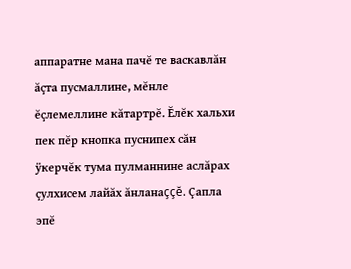аппаратне мана пачĕ те васкавлăн ăçта пусмаллине, мĕнле ĕçлемеллине кăтартрĕ. Ĕлĕк хальхи пек пĕр кнопка пуснипех сăн ÿкерчĕк тума пулманнине аслăрах çулхисем лайăх ăнланаççĕ. Çапла эпĕ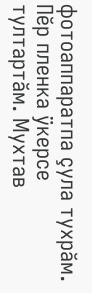фотоаппаратпа çула тухрăм. Пĕр пленка ÿкерсе тултартăм. Мухтав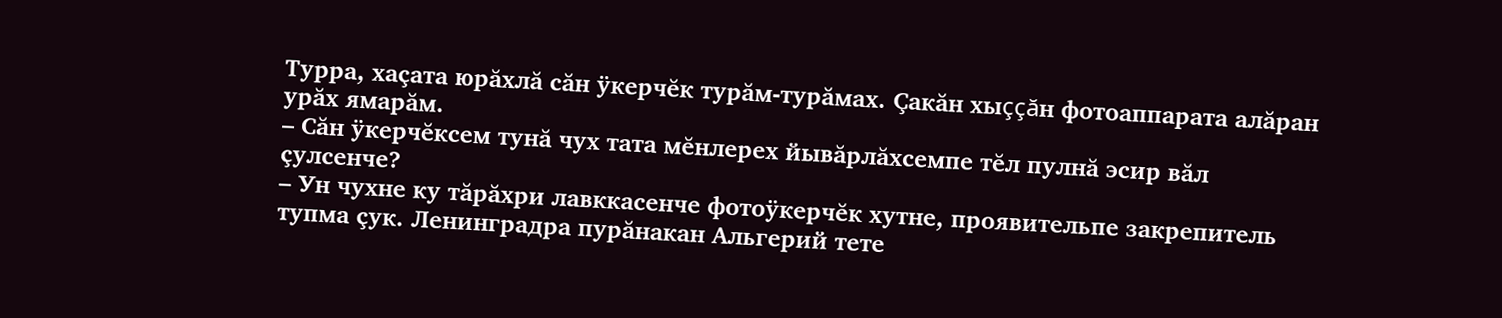Турра, хаçата юрăхлă сăн ÿкерчĕк турăм-турăмах. Çакăн хыççăн фотоаппарата алăран урăх ямарăм.
– Сăн ÿкерчĕксем тунă чух тата мĕнлерех йывăрлăхсемпе тĕл пулнă эсир вăл çулсенче?
– Ун чухне ку тăрăхри лавккасенче фотоÿкерчĕк хутне, проявительпе закрепитель тупма çук. Ленинградра пурăнакан Альгерий тете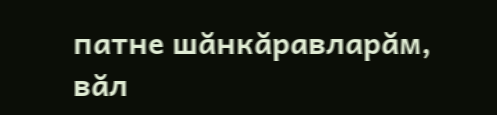патне шăнкăравларăм, вăл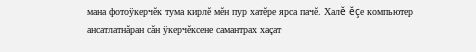мана фотоÿкерчĕк тума кирлĕ мĕн пур хатĕре ярса пачĕ. Халĕ ĕçе компьютер ансатлатнăран сăн ÿкерчĕксене самантрах хаçат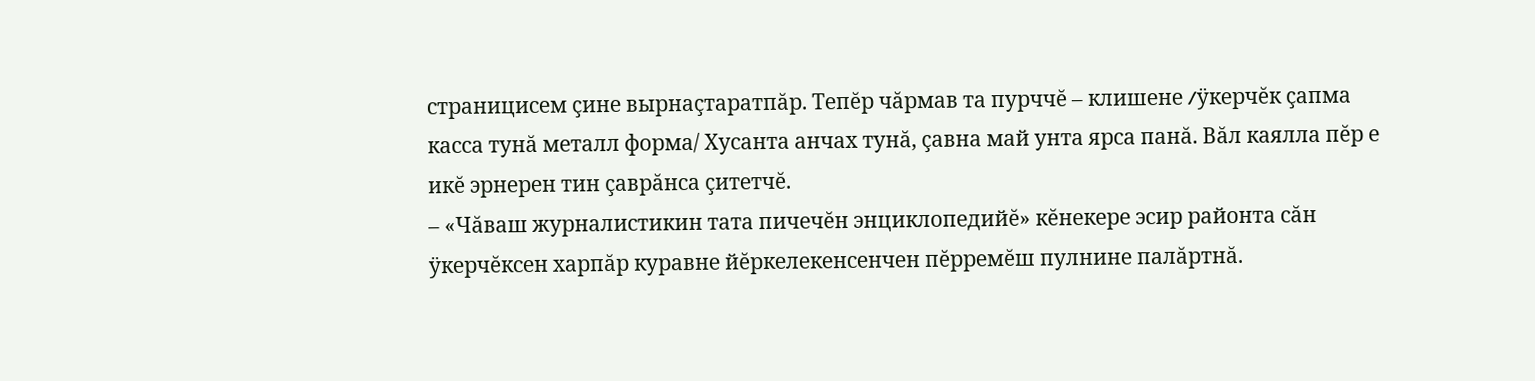страницисем çине вырнаçтаратпăр. Тепĕр чăрмав та пурччĕ – клишене /ÿкерчĕк çапма касса тунă металл форма/ Хусанта анчах тунă, çавна май унта ярса панă. Вăл каялла пĕр е икĕ эрнерен тин çаврăнса çитетчĕ.
– «Чăваш журналистикин тата пичечĕн энциклопедийĕ» кĕнекере эсир районта сăн ÿкерчĕксен харпăр куравне йĕркелекенсенчен пĕрремĕш пулнине палăртнă.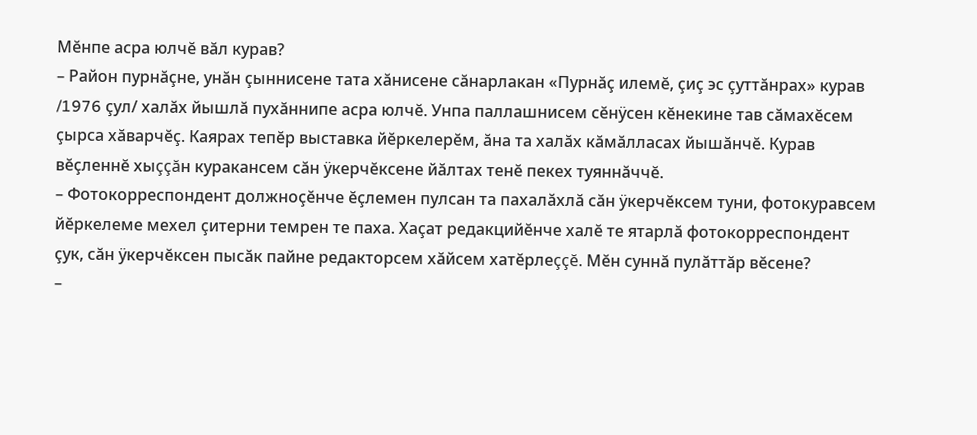Мĕнпе асра юлчĕ вăл курав?
– Район пурнăçне, унăн çыннисене тата хăнисене сăнарлакан «Пурнăç илемĕ, çиç эс çуттăнрах» курав /1976 çул/ халăх йышлă пухăннипе асра юлчĕ. Унпа паллашнисем сĕнÿсен кĕнекине тав сăмахĕсем çырса хăварчĕç. Каярах тепĕр выставка йĕркелерĕм, ăна та халăх кăмăлласах йышăнчĕ. Курав вĕçленнĕ хыççăн куракансем сăн ÿкерчĕксене йăлтах тенĕ пекех туяннăччĕ.
– Фотокорреспондент должноçĕнче ĕçлемен пулсан та пахалăхлă сăн ÿкерчĕксем туни, фотокуравсем йĕркелеме мехел çитерни темрен те паха. Хаçат редакцийĕнче халĕ те ятарлă фотокорреспондент çук, сăн ÿкерчĕксен пысăк пайне редакторсем хăйсем хатĕрлеççĕ. Мĕн суннă пулăттăр вĕсене?
–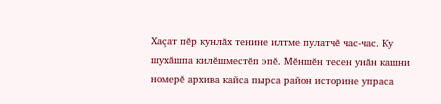Хаçат пĕр кунлăх тенине илтме пулатчĕ час-час. Ку шухăшпа килĕшместĕп эпĕ. Мĕншĕн тесен унăн кашни номерĕ архива кайса пырса район историне упраса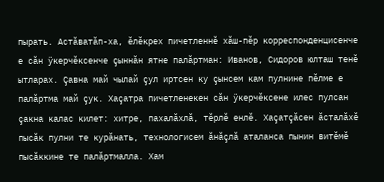пырать. Астăватăп-ха, ĕлĕкрех пичетленнĕ хăш-пĕр корреспонденцисенче е сăн ÿкерчĕксенче çыннăн ятне палăртман: Иванов, Сидоров юлташ тенĕ ытларах. Çавна май чылай çул иртсен ку çынсем кам пулнине пĕлме е палăртма май çук. Хаçатра пичетленекен сăн ÿкерчĕксене илес пулсан çакна калас килет: хитре, пахалăхлă, тĕрлĕ енлĕ. Хаçатçăсен ăсталăхĕ пысăк пулни те курăнать, технологисем ăнăçлă аталанса пынин витĕмĕ пысăккине те палăртмалла. Хам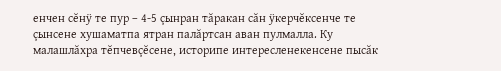енчен сĕнÿ те пур – 4-5 çынран тăракан сăн ÿкерчĕксенче те çынсене хушаматпа ятран палăртсан аван пулмалла. Ку малашлăхра тĕпчевçĕсене, историпе интересленекенсене пысăк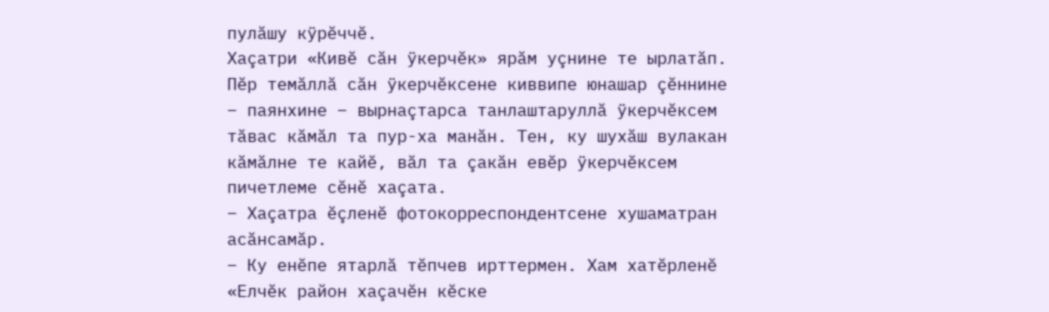пулăшу кÿрĕччĕ.
Хаçатри «Кивĕ сăн ÿкерчĕк» ярăм уçнине те ырлатăп. Пĕр темăллă сăн ÿкерчĕксене киввипе юнашар çĕннине – паянхине – вырнаçтарса танлаштаруллă ÿкерчĕксем тăвас кăмăл та пур-ха манăн. Тен, ку шухăш вулакан кăмăлне те кайĕ, вăл та çакăн евĕр ÿкерчĕксем пичетлеме сĕнĕ хаçата.
– Хаçатра ĕçленĕ фотокорреспондентсене хушаматран асăнсамăр.
– Ку енĕпе ятарлă тĕпчев ирттермен. Хам хатĕрленĕ «Елчĕк район хаçачĕн кĕске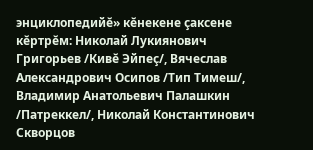энциклопедийĕ» кĕнекене çаксене кĕртрĕм: Николай Лукиянович Григорьев /Кивĕ Эйпеç/, Вячеслав Александрович Осипов /Тип Тимеш/, Владимир Анатольевич Палашкин /Патреккел/, Николай Константинович Скворцов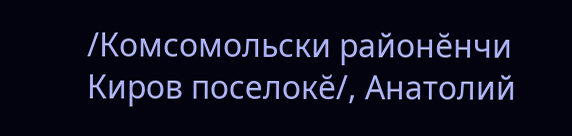/Комсомольски районĕнчи Киров поселокĕ/, Анатолий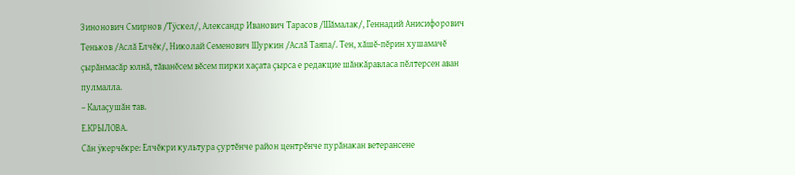Зинонович Смирнов /Тÿскел/, Александр Иванович Тарасов /Шăмалак/, Геннадий Анисифорович Теньков /Аслă Елчĕк/, Николай Семенович Шуркин /Аслă Таяпа/. Тен, хăшĕ-пĕрин хушамачĕ çырăнмасăр юлнă, тăванĕсем вĕсем пирки хаçата çырса е редакцие шăнкăравласа пĕлтерсен аван пулмалла.
– Калаçушăн тав.
Е.КРЫЛОВА.
Сăн ÿкерчĕкре: Елчĕкри культура çуртĕнче район центрĕнче пурăнакан ветерансене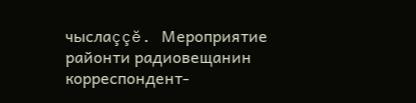чыслаççĕ. Мероприятие районти радиовещанин корреспондент-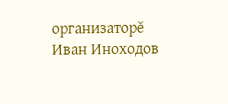организаторĕ Иван Иноходов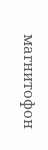магнитофон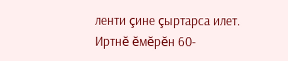ленти çине çыртарса илет. Иртнĕ ĕмĕрĕн 60-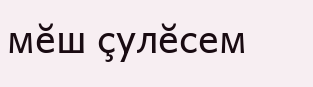мĕш çулĕсем